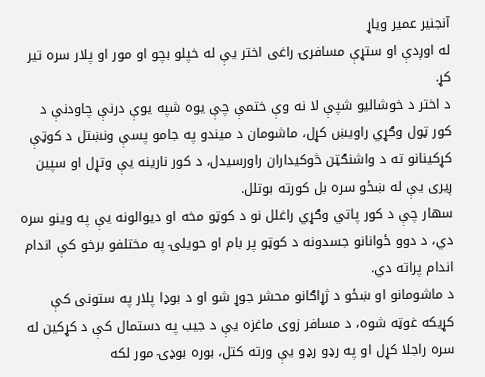آنجنير عمير وياړ
له اوږدې او ستړې مسافرۍ راغی اختر یې له خپلو بچو او مور او پلار سره تیر کړ.
د اختر د خوشالیو شپې لا نه وې ختمې چې یوه شپه یوې درنې چاودنې د کور ټول وګړي راویښ کړل، ماشومان د میندو په جامو پسې ونښتل د کوټې کړکینانو ته د واشنګټن څوکیداران راورسیدل، د کور نارینه یې وتړل او سپین ږیری یې له ښځو سره بل کورته بوتلل.
سهار چې د کور پاتي وګړي راغلل نو د کوټو مخه او دیوالونه یې په وینو سره دي، د دوو ځوانانو جسدونه د کوټو پر بام او حویلۍ په مختلفو برخو کې اندام اندام پراته دي.
د ماشومانو او ښځو د ژړاګانو محشر جوړ شو او د بوډا پلار په ستونی کې کړیکه غوټه شوه، د مسافر زوی ماغزه یې د جیب په دستمال کې د کړکین له سره راجلا کړل او په رډو رډو یې ورته کتل، بوره بوډۍ مور لکه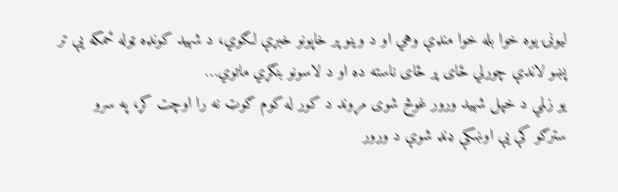لیونۍ یوه خوا بله خوا منډې وهي او د وینو پر خاپونو خبړې لګوي، د شهید کونډه ټوله ځمکه یې تر پښو لاندې چورلي ځای پر ځای ناسته ده او د لاسونو بنګړي ماتوي…
یو زلمي د خپل شهید ورور غوڅ شوی مړوند د کور له کوم ګوټ نه را اوچت کړ، په سرو سترګو کې یې اوښکې ډنډ شوې د ورور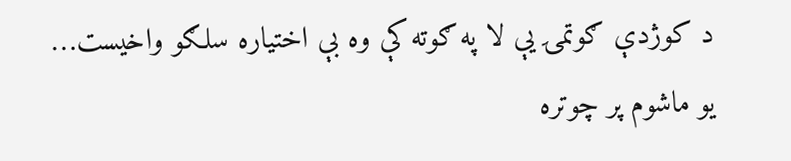د کوژدې ګوتمۍ یې لا په ګوته کې وه بې اختیاره سلګو واخیست…
یو ماشوم پر چوتره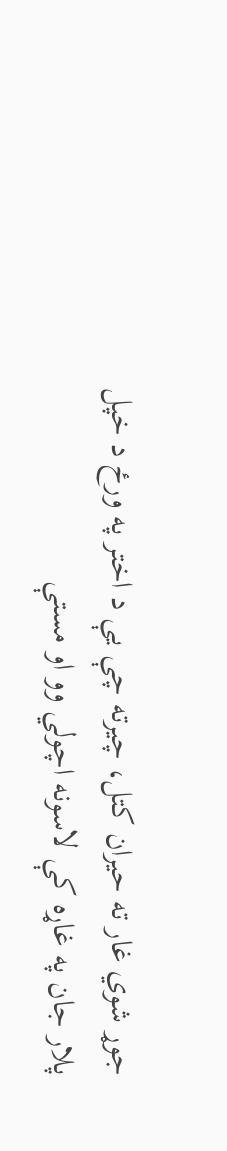جوړ شوي غار ته حیران کتل، چیرته چې یې د اختر په ورځ د خپل پلار جان په غاړه کې لاسونه اچولي وو او مستې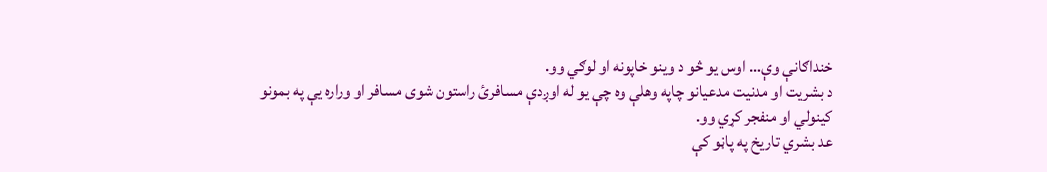خنداګانې وې… اوس یو څو د وینو خاپونه او لوګي وو.
د بشریت او مدنیت مدعیانو چاپه وهلې وه چې یو له اوږدې مسافرئ راستون شوی مسافر او وراره یې په بمونو کینولي او منفجر کړي وو.
عد بشري تاریخ په پاڼو کې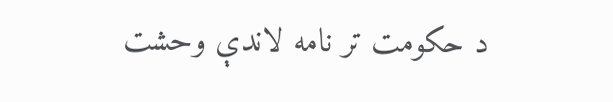د حکومت تر نامه لاندې وحشت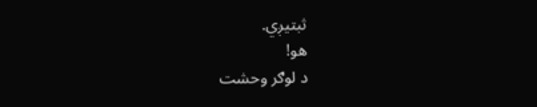ثبتیږي.
هو!
د لوګر وحشت